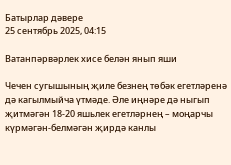Батырлар дәвере
25 сентябрь 2025, 04:15

Ватанпәрвәрлек хисе белән янып яши

Чечен сугышының җиле безнең төбәк егетләренә дә кагылмыйча үтмәде. Әле иңнәре дә ныгып җитмәгән 18-20 яшьлек егетләрнең – моңарчы күрмәгән-белмәгән җирдә канлы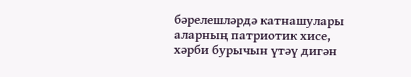бәрелешләрдә катнашулары аларның патриотик хисе, хәрби бурычын үтәү дигән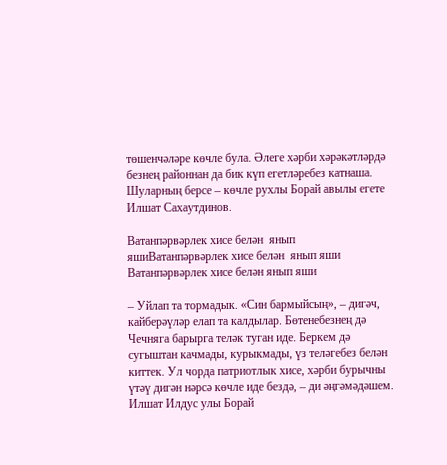төшенчәләре көчле була. Әлеге хәрби хәрәкәтләрдә безнең районнан да бик күп егетләребез катнаша. Шуларның берсе – көчле рухлы Борай авылы егете Илшат Сахаутдинов.

Ватанпәрвәрлек хисе белән  янып яшиВатанпәрвәрлек хисе белән  янып яши
Ватанпәрвәрлек хисе белән янып яши

– Уйлап та тормадык. «Син бармыйсың», – дигәч, кайберәүләр елап та калдылар. Бөтенебезнең дә Чечняга барырга теләк туган иде. Беркем дә сугыштан качмады, курыкмады, үз теләгебез белән киттек. Ул чорда патриотлык хисе, хәрби бурычны үтәү дигән нәрсә көчле иде бездә, – ди әңгәмәдәшем.
Илшат Илдус улы Борай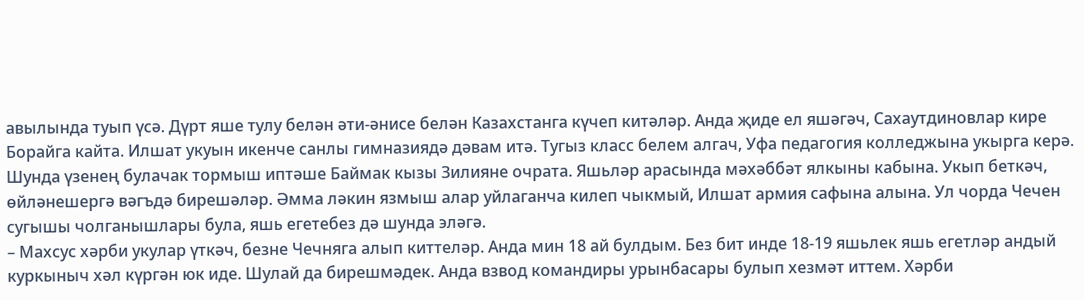авылында туып үсә. Дүрт яше тулу белән әти-әнисе белән Казахстанга күчеп китәләр. Анда җиде ел яшәгәч, Сахаутдиновлар кире Борайга кайта. Илшат укуын икенче санлы гимназиядә дәвам итә. Тугыз класс белем алгач, Уфа педагогия колледжына укырга керә. Шунда үзенең булачак тормыш иптәше Баймак кызы Зилияне очрата. Яшьләр арасында мәхәббәт ялкыны кабына. Укып беткәч, өйләнешергә вәгъдә бирешәләр. Әмма ләкин язмыш алар уйлаганча килеп чыкмый, Илшат армия сафына алына. Ул чорда Чечен сугышы чолганышлары була, яшь егетебез дә шунда эләгә.
– Махсус хәрби укулар үткәч, безне Чечняга алып киттеләр. Анда мин 18 ай булдым. Без бит инде 18-19 яшьлек яшь егетләр андый куркыныч хәл күргән юк иде. Шулай да бирешмәдек. Анда взвод командиры урынбасары булып хезмәт иттем. Хәрби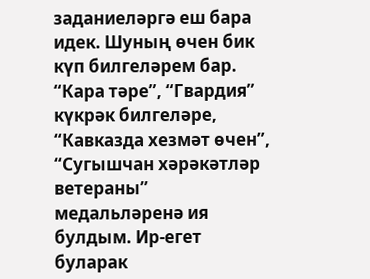заданиеләргә еш бара идек. Шуның өчен бик күп билгеләрем бар. “Кара тәре”, “Гвардия” күкрәк билгеләре, “Кавказда хезмәт өчен”, “Сугышчан хәрәкәтләр ветераны” медальләренә ия булдым. Ир-егет буларак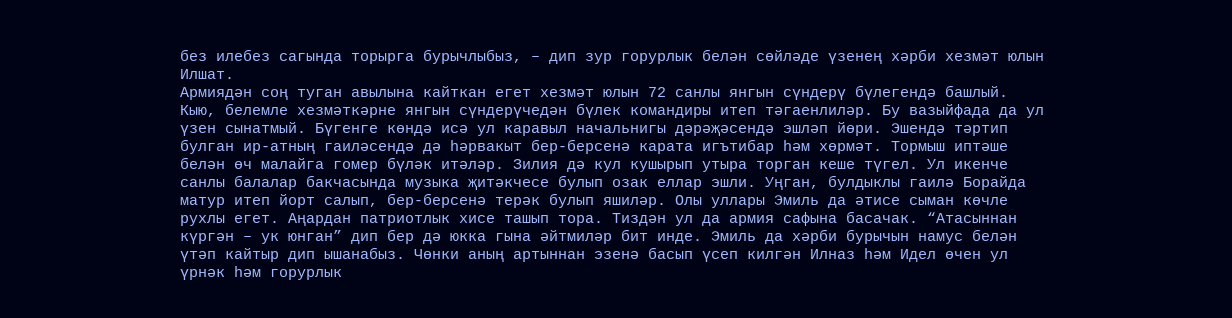без илебез сагында торырга бурычлыбыз, – дип зур горурлык белән сөйләде үзенең хәрби хезмәт юлын Илшат.
Армиядән соң туган авылына кайткан егет хезмәт юлын 72 санлы янгын сүндерү бүлегендә башлый. Кыю, белемле хезмәткәрне янгын сүндерүчедән бүлек командиры итеп тәгаенлиләр. Бу вазыйфада да ул үзен сынатмый. Бүгенге көндә исә ул каравыл начальнигы дәрәҗәсендә эшләп йөри. Эшендә тәртип булган ир-атның гаиләсендә дә һәрвакыт бер-берсенә карата игътибар һәм хөрмәт. Тормыш иптәше белән өч малайга гомер бүләк итәләр. Зилия дә кул кушырып утыра торган кеше түгел. Ул икенче санлы балалар бакчасында музыка җитәкчесе булып озак еллар эшли. Уңган, булдыклы гаилә Борайда матур итеп йорт салып, бер-берсенә терәк булып яшиләр. Олы уллары Эмиль да әтисе сыман көчле рухлы егет. Аңардан патриотлык хисе ташып тора. Тиздән ул да армия сафына басачак. “Атасыннан күргән – ук юнган” дип бер дә юкка гына әйтмиләр бит инде. Эмиль да хәрби бурычын намус белән үтәп кайтыр дип ышанабыз. Чөнки аның артыннан эзенә басып үсеп килгән Илназ һәм Идел өчен ул үрнәк һәм горурлык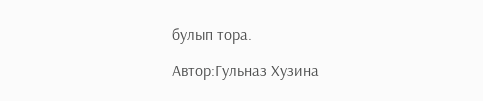булып тора.

Автор:Гульназ Хузина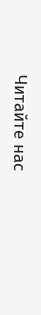Читайте нас